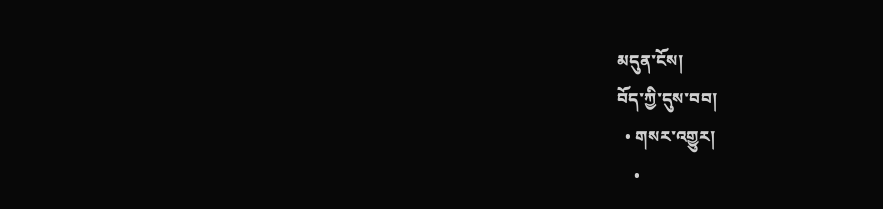མདུན་ངོས།
བོད་ཀྱི་དུས་བབ།
  • གསར་འགྱུར།
    •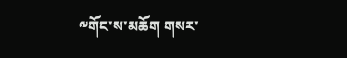༸གོང་ས་མཆོག གསར་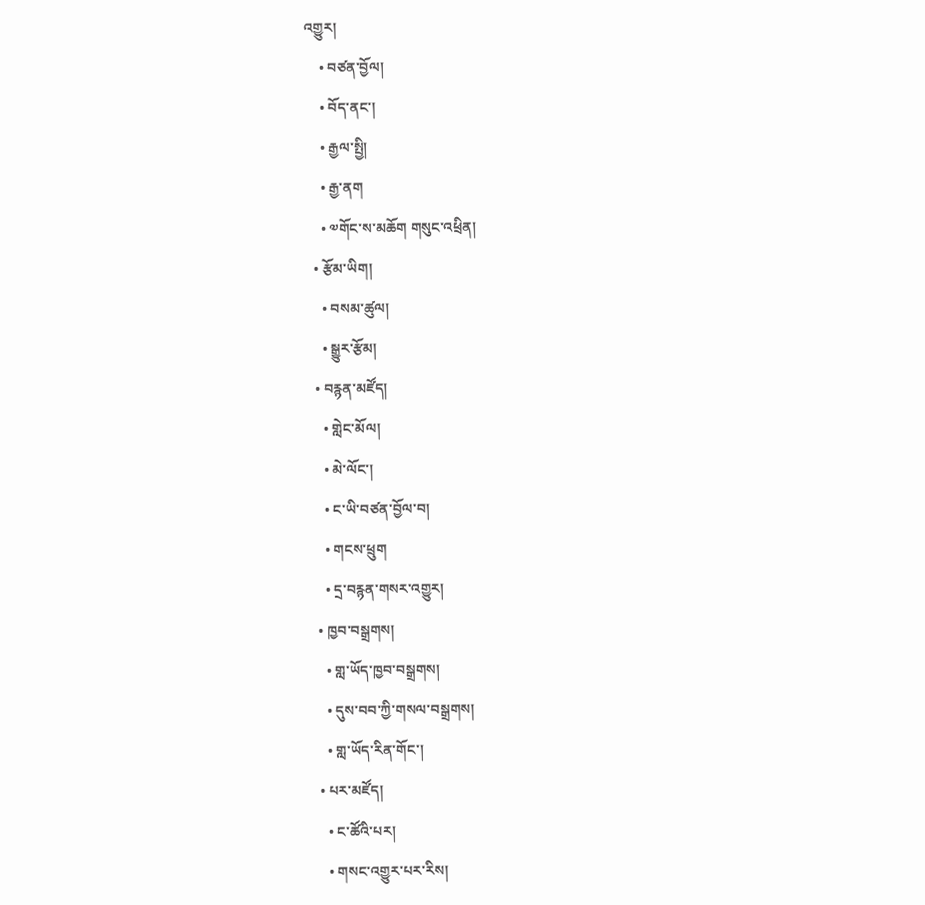འགྱུར།
    • བཙན་བྱོལ།
    • བོད་ནང་།
    • རྒྱལ་སྤྱི།
    • རྒྱ་ནག
    • ༧གོང་ས་མཆོག གསུང་འཕྲིན།
  • རྩོམ་ཡིག།
    • བསམ་ཚུལ།
    • སྒྱུར་རྩོམ།
  • བརྙན་མཛོད།
    • གླེང་མོལ།
    • མེ་ལོང་།
    • ང་ཡི་བཙན་བྱོལ་བ།
    • གངས་ཕྲུག
    • དྲ་བརྙན་གསར་འགྱུར།
  • ཁྱབ་བསྒྲགས།
    • གླ་ཡོད་ཁྱབ་བསྒྲགས།
    • དུས་བབ་ཀྱི་གསལ་བསྒྲགས།
    • གླ་ཡོད་རིན་གོང་།
  • པར་མཛོད།
    • ང་ཚོའི་པར།
    • གསང་འགྱུར་པར་རིས།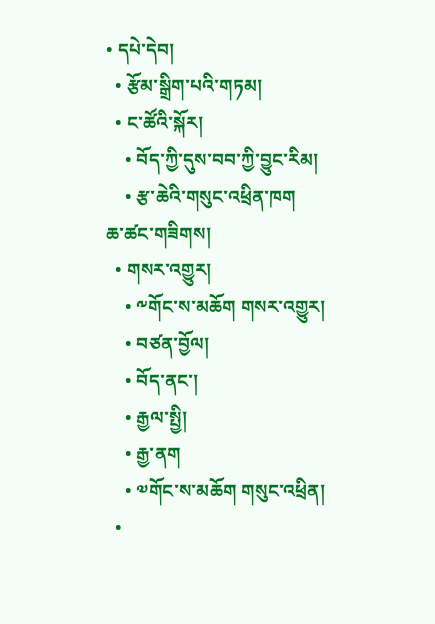• དཔེ་དེབ།
  • རྩོམ་སྒྲིག་པའི་གཏམ།
  • ང་ཚོའི་སྐོར།
    • བོད་ཀྱི་དུས་བབ་ཀྱི་བྱུང་རིམ།
    • རྩ་ཆེའི་གསུང་འཕྲིན་ཁག
ཆ་ཚང་གཟིགས།
  • གསར་འགྱུར།
    • ༸གོང་ས་མཆོག གསར་འགྱུར།
    • བཙན་བྱོལ།
    • བོད་ནང་།
    • རྒྱལ་སྤྱི།
    • རྒྱ་ནག
    • ༧གོང་ས་མཆོག གསུང་འཕྲིན།
  •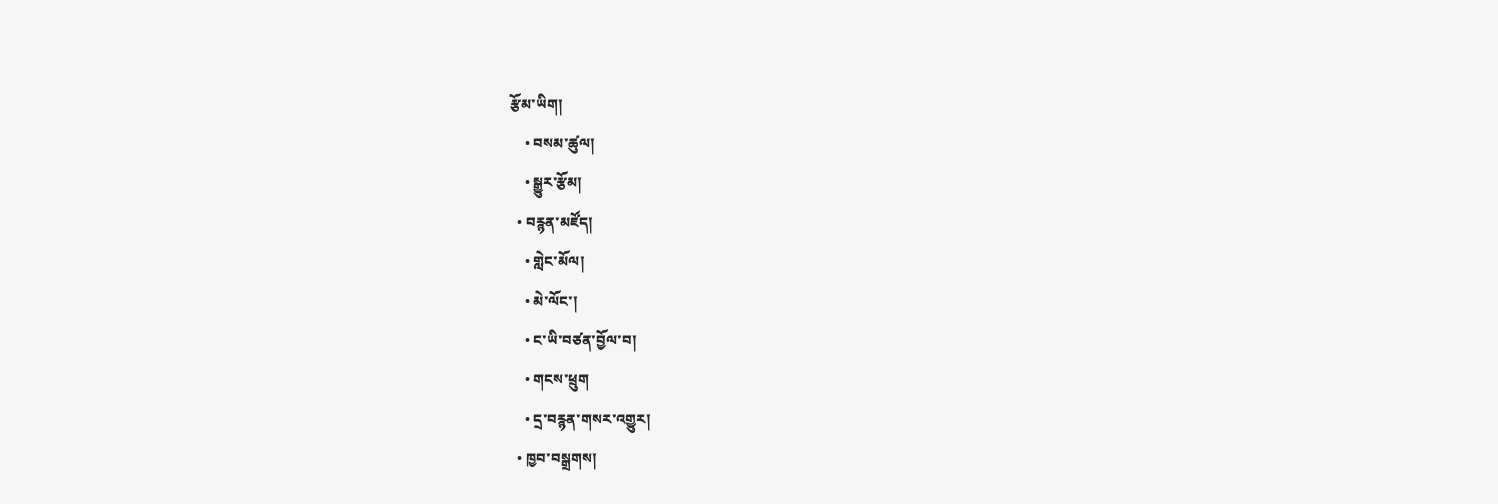རྩོམ་ཡིག།
    • བསམ་ཚུལ།
    • སྒྱུར་རྩོམ།
  • བརྙན་མཛོད།
    • གླེང་མོལ།
    • མེ་ལོང་།
    • ང་ཡི་བཙན་བྱོལ་བ།
    • གངས་ཕྲུག
    • དྲ་བརྙན་གསར་འགྱུར།
  • ཁྱབ་བསྒྲགས།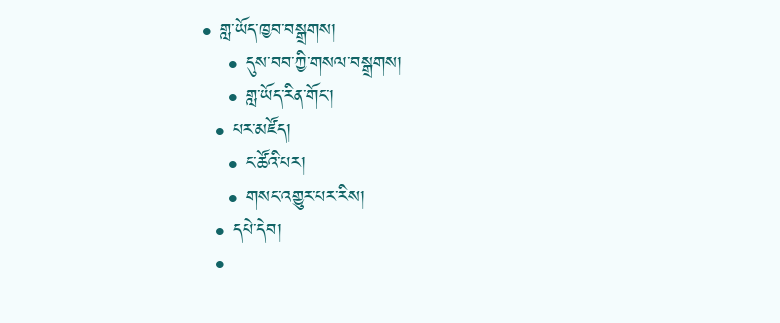• གླ་ཡོད་ཁྱབ་བསྒྲགས།
    • དུས་བབ་ཀྱི་གསལ་བསྒྲགས།
    • གླ་ཡོད་རིན་གོང་།
  • པར་མཛོད།
    • ང་ཚོའི་པར།
    • གསང་འགྱུར་པར་རིས།
  • དཔེ་དེབ།
  •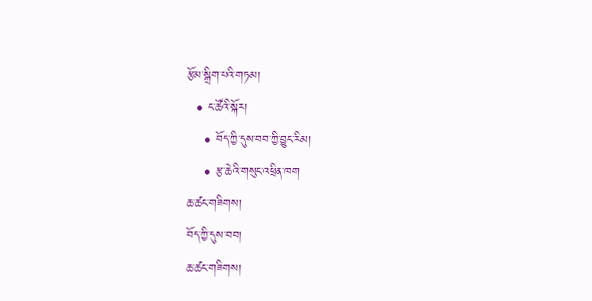རྩོམ་སྒྲིག་པའི་གཏམ།
  • ང་ཚོའི་སྐོར།
    • བོད་ཀྱི་དུས་བབ་ཀྱི་བྱུང་རིམ།
    • རྩ་ཆེའི་གསུང་འཕྲིན་ཁག
ཆ་ཚང་གཟིགས།
བོད་ཀྱི་དུས་བབ།
ཆ་ཚང་གཟིགས།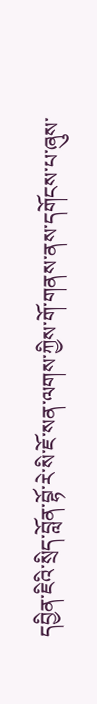དབྱིན་ཇིའི་སྲིད་བློན་བྷོ་རེ་སི་ཇོ་སན་ལགས་ཀྱིས་གོ་གནས་ནས་དགོངས་པ་ཞུས་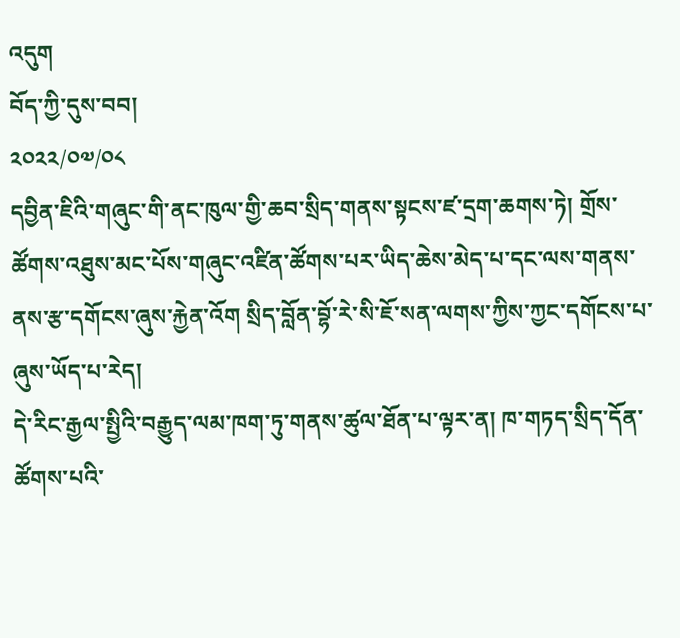འདུག
བོད་ཀྱི་དུས་བབ།
༢༠༢༢/༠༧/༠༨
དབྱིན་ཇིའི་གཞུང་གི་ནང་ཁུལ་གྱི་ཆབ་སྲིད་གནས་སྟངས་ཛ་དྲག་ཆགས་ཏེ། གྲོས་ཚོགས་འཐུས་མང་པོས་གཞུང་འཛིན་ཚོགས་པར་ཡིད་ཆེས་མེད་པ་དང་ལས་གནས་ནས་རྩ་དགོངས་ཞུས་རྐྱེན་འོག སྲིད་བློན་བྷོ་རེ་སི་ཇོ་སན་ལགས་ཀྱིས་ཀྱང་དགོངས་པ་ཞུས་ཡོད་པ་རེད།
དེ་རིང་རྒྱལ་སྤྱིའི་བརྒྱུད་ལམ་ཁག་ཏུ་གནས་ཚུལ་ཐོན་པ་ལྟར་ན། ཁ་གཏད་སྲིད་དོན་ཚོགས་པའི་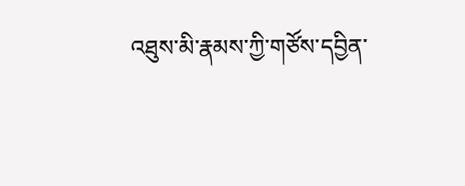འཐུས་མི་རྣམས་ཀྱི་གཙོས་དབྱིན་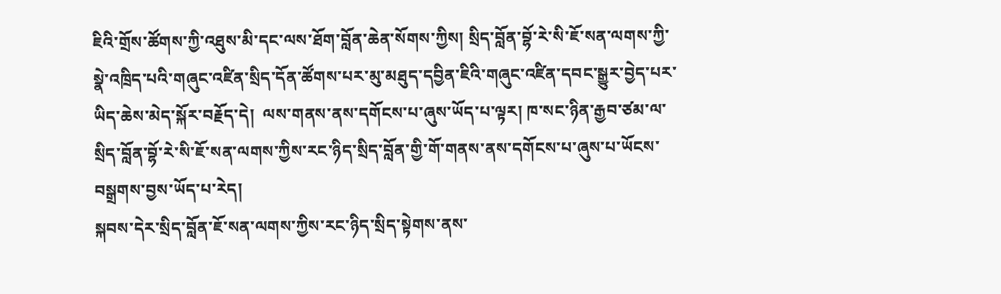ཇིའི་གྲོས་ཚོགས་ཀྱི་འཐུས་མི་དང་ལས་ཐོག་བློན་ཆེན་སོགས་ཀྱིས། སྲིད་བློན་བྷོ་རེ་སི་ཇོ་སན་ལགས་ཀྱི་སྣེ་འཁྲིད་པའི་གཞུང་འཛིན་སྲིད་དོན་ཚོགས་པར་མུ་མཐུད་དབྱིན་ཇིའི་གཞུང་འཛིན་དབང་སྒྱུར་བྱེད་པར་ཡིད་ཆེས་མེད་སྐོར་བརྗོད་དེ།  ལས་གནས་ནས་དགོངས་པ་ཞུས་ཡོད་པ་ལྟར། ཁ་སང་ཉིན་རྒྱབ་ཙམ་ལ་སྲིད་བློན་བྷོ་རེ་སི་ཇོ་སན་ལགས་ཀྱིས་རང་ཉིད་སྲིད་བློན་གྱི་གོ་གནས་ནས་དགོངས་པ་ཞུས་པ་ཡོངས་བསྒྲགས་བྱས་ཡོད་པ་རེད།
སྐབས་དེར་སྲིད་བློན་ཇོ་སན་ལགས་ཀྱིས་རང་ཉིད་སྲིད་སྟེགས་ནས་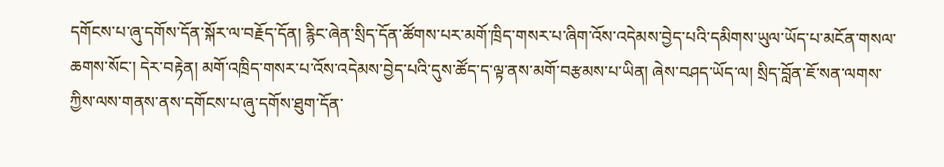དགོངས་པ་ཞུ་དགོས་དོན་སྐོར་ལ་བརྗོད་དོན། རྙིང་ཞེན་སྲིད་དོན་ཚོགས་པར་མགོ་ཁྲིད་གསར་པ་ཞིག་འོས་འདེམས་བྱེད་པའི་དམིགས་ཡུལ་ཡོད་པ་མངོན་གསལ་ཆགས་སོང་། དེར་བརྟེན། མགོ་འཁྲིད་གསར་པ་འོས་འདེམས་བྱེད་པའི་དུས་ཚོད་ད་ལྟ་ནས་མགོ་བརྩམས་པ་ཡིན། ཞེས་བཤད་ཡོད་ལ། སྲིད་བློན་ཇོ་སན་ལགས་ཀྱིས་ལས་གནས་ནས་དགོངས་པ་ཞུ་དགོས་ཐུག་དོན་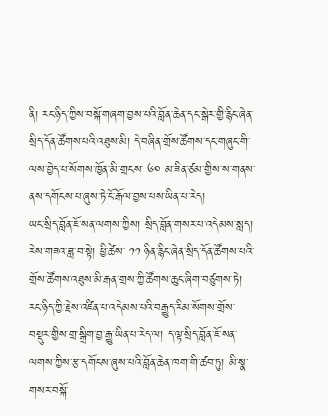ནི། རང་ཉིད་ཀྱིས་བསྐོ་གཞག་བྱས་པའི་བློན་ཆེན་དང་སྒེར་གྱི་རྙིང་ཞེན་སྲིད་དོན་ཚོགས་པའི་འཐུས་མི། དེ་བཞིན་གྲོས་ཚོགས་དང་གཞུང་གི་ལས་བྱེད་པ་སོགས་ཁྱོན་མི་གྲངས་ ༦༠ མ་ཟིན་ཙམ་གྱིས་ས་གནས་ནས་དགོངས་པ་ཞུས་ཏེ་ངོ་རྒོལ་བྱས་པས་ཡིན་པ་རེད།
ཡང་སྲིད་བློན་ཇོ་སན་ལགས་ཀྱིས། སྲིད་བློན་གསར་པ་འདེམས་སླད། རེས་གཟའ་ཟླ་བ་སྟེ། ཕྱི་ཚེས་ ༡༡ ཉིན་རྙིང་ཞེན་སྲིད་དོན་ཚོགས་པའི་གྲོས་ཚོགས་འཐུས་མི་རྒན་གྲས་ཀྱི་ཚོགས་ཆུང་ཞིག་བཙུགས་ཏེ། རང་ཉིད་ཀྱི་རྗེས་འཛིན་པ་འདེམས་པའི་བརྒྱུད་རིམ་སོགས་གྲོས་བསྡུར་གྱིས་གྲ་སྒྲིག་བྱ་རྒྱུ་ཡིན་པ་རེད་ལ། ད་ལྟ་སྲིད་བློན་ཇོ་སན་ལགས་ཀྱིས་རྩ་དགོངས་ཞུས་པའི་བློན་ཆེན་ཁག་གི་ཚབ་ཏུ། མི་སྣ་གསར་བསྐོ་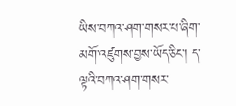ཡིས་བཀའ་ཤག་གསར་པ་ཞིག་མགོ་འཛུགས་བྱས་ཡོད་ཅིང་། ད་ལྟའི་བཀའ་ཤག་གསར་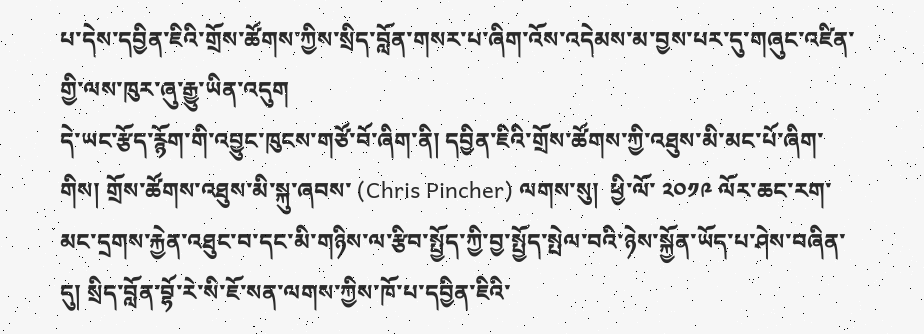པ་དེས་དབྱིན་ཇིའི་གྲོས་ཚོགས་ཀྱིས་སྲིད་བློན་གསར་པ་ཞིག་འོས་འདེམས་མ་བྱས་པར་དུ་གཞུང་འཛིན་གྱི་ལས་ཁུར་ཞུ་རྒྱུ་ཡིན་འདུག
དེ་ཡང་རྩོད་རྙོག་གི་འབྱུང་ཁུངས་གཙོ་བོ་ཞིག་ནི། དབྱིན་ཇིའི་གྲོས་ཚོགས་ཀྱི་འཐུས་མི་མང་པོ་ཞིག་གིས། གྲོས་ཚོགས་འཐུས་མི་སྐུ་ཞབས་ (Chris Pincher) ལགས་སུ།  ཕྱི་ལོ་ ༢༠༡༩ ལོར་ཆང་རག་མང་དྲགས་རྐྱེན་འཐུང་བ་དང་མི་གཉིས་ལ་རྩིབ་སྤྱོད་ཀྱི་བྱ་སྤྱོད་སྤེལ་བའི་ཉེས་སྐྱོན་ཡོད་པ་ཤེས་བཞིན་དུ། སྲིད་བློན་བྷོ་རེ་སི་ཇོ་སན་ལགས་ཀྱིས་ཁོ་པ་དབྱིན་ཇིའི་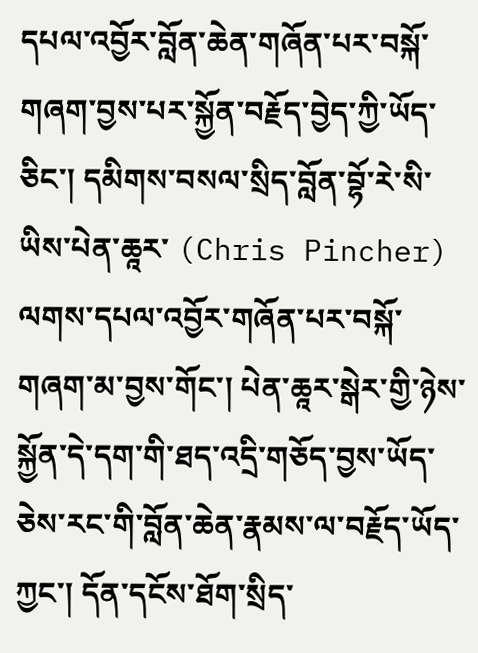དཔལ་འབྱོར་བློན་ཆེན་གཞོན་པར་བསྐོ་གཞག་བྱས་པར་སྐྱོན་བརྗོད་བྱེད་ཀྱི་ཡོད་ཅིང་། དམིགས་བསལ་སྲིད་བློན་བྷོ་རེ་སི་ཡིས་པེན་ཆཱར་ (Chris Pincher) ལགས་དཔལ་འབྱོར་གཞོན་པར་བསྐོ་གཞག་མ་བྱས་གོང་། པེན་ཆཱར་སྒེར་གྱི་ཉེས་སྐྱོན་དེ་དག་གི་ཐད་འདྲི་གཅོད་བྱས་ཡོད་ཅེས་རང་གི་བློན་ཆེན་རྣམས་ལ་བརྗོད་ཡོད་ཀྱང་། དོན་དངོས་ཐོག་སྲིད་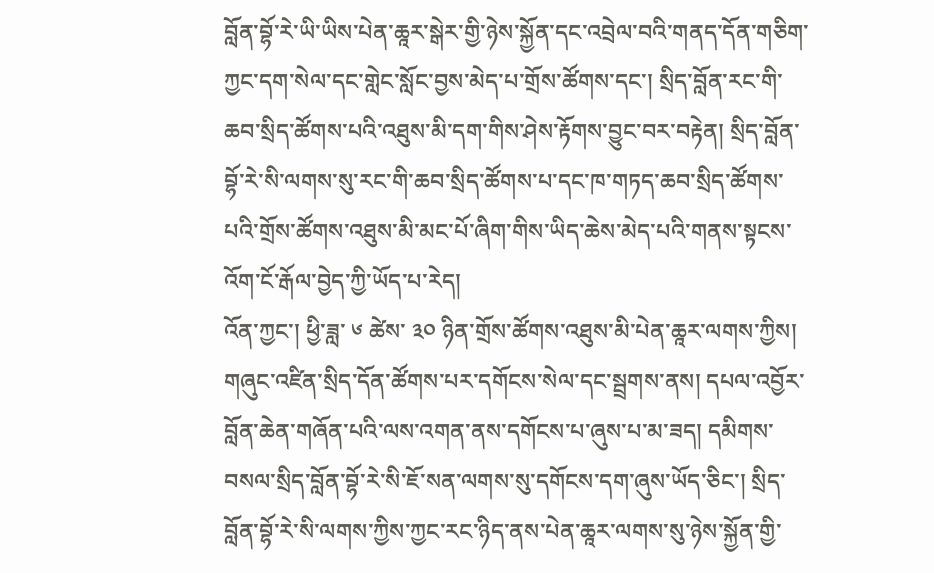བློན་བྷོ་རེ་ཡི་ཡིས་པེན་ཆཱར་སྒེར་གྱི་ཉེས་སྐྱོན་དང་འབྲེལ་བའི་གནད་དོན་གཅིག་ཀྱང་དག་སེལ་དང་གླེང་སློང་བྱས་མེད་པ་གྲོས་ཚོགས་དང་། སྲིད་བློན་རང་གི་ཆབ་སྲིད་ཚོགས་པའི་འཐུས་མི་དག་གིས་ཤེས་རྟོགས་བྱུང་བར་བརྟེན། སྲིད་བློན་བྷོ་རེ་སི་ལགས་སུ་རང་གི་ཆབ་སྲིད་ཚོགས་པ་དང་ཁ་གཏད་ཆབ་སྲིད་ཚོགས་པའི་གྲོས་ཚོགས་འཐུས་མི་མང་པོ་ཞིག་གིས་ཡིད་ཆེས་མེད་པའི་གནས་སྟངས་འོག་ངོ་རྒོལ་བྱེད་ཀྱི་ཡོད་པ་རེད།
འོན་ཀྱང་། ཕྱི་ཟླ་ ༦ ཚེས་ ༣༠ ཉིན་གྲོས་ཚོགས་འཐུས་མི་པེན་ཆཱར་ལགས་ཀྱིས། གཞུང་འཛིན་སྲིད་དོན་ཚོགས་པར་དགོངས་སེལ་དང་སྦྲགས་ནས། དཔལ་འབྱོར་བློན་ཆེན་གཞོན་པའི་ལས་འགན་ནས་དགོངས་པ་ཞུས་པ་མ་ཟད། དམིགས་བསལ་སྲིད་བློན་བྷོ་རེ་སི་ཇོ་སན་ལགས་སུ་དགོངས་དག་ཞུས་ཡོད་ཅིང་། སྲིད་བློན་བྷོ་རེ་སི་ལགས་ཀྱིས་ཀྱང་རང་ཉིད་ནས་པེན་ཆཱར་ལགས་སུ་ཉེས་སྐྱོན་གྱི་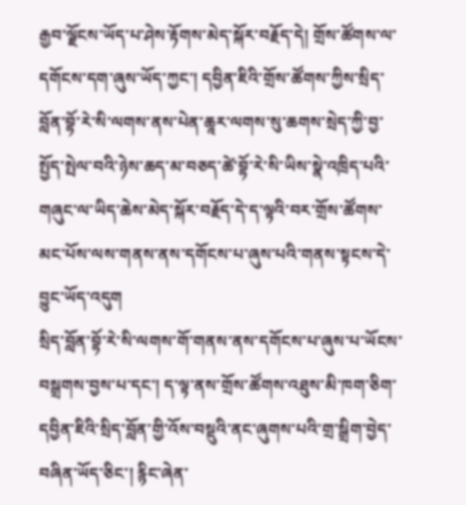རྒྱབ་ལྗོངས་ཡོད་པ་ཤེས་རྟོགས་མེད་སྐོར་བརྗོད་དེ། གྲོས་ཚོགས་ལ་དགོངས་དག་ཞུས་ཡོད་ཀྱང་། དབྱིན་ཇིའི་གྲོས་ཚོགས་ཀྱིས་སྲིད་བློན་བྷོ་རེ་སི་ལགས་ནས་པེན་ཆཱར་ལགས་སུ་ཆགས་སྲེད་ཀྱི་བྱ་སྤྱོད་སྤེལ་བའི་ཉེས་ཆད་མ་བཅད་ཚེ་བྷོ་རེ་སི་ཡིས་སྣེ་འཁྲིད་པའི་གཞུང་ལ་ཡིད་ཆེས་མེད་སྐོར་བརྗོད་དེ་ད་ལྟའི་བར་གྲོས་ཚོགས་མང་པོས་ལས་གནས་ནས་དགོངས་པ་ཞུས་པའི་གནས་སྟངས་དེ་བྱུང་ཡོད་འདུག
སྲིད་བློན་བྷོ་རེ་སི་ལགས་གོ་གནས་ནས་དགོངས་པ་ཞུས་པ་ཡོངས་བསྒྲགས་བྱས་པ་དང་། ད་ལྟ་ནས་གྲོས་ཚོགས་འཐུས་མི་ཁག་ཅིག་དབྱིན་ཇིའི་སྲིད་བློན་གྱི་འོས་བསྡུའི་ནང་ཞུགས་པའི་གྲ་སྒྲིག་བྱེད་བཞིན་ཡོད་ཅིང་། རྙིང་ཞེན་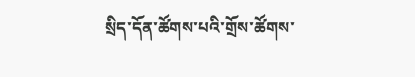སྲིད་དོན་ཚོགས་པའི་གྲོས་ཚོགས་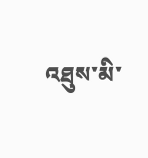འཐུས་མི་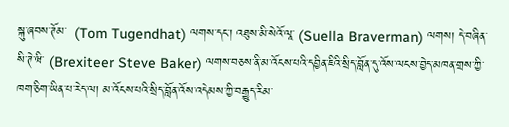སྐུ་ཞབས་ཊོམ་  (Tom Tugendhat) ལགས་དང་། འཐུས་མི་སེའོ་ལཱ་ (Suella Braverman) ལགས། དེ་བཞིན་སི་ཊེ་ཝི་ (Brexiteer Steve Baker) ལགས་བཅས་ནི་མ་འོངས་པའི་དབྱིན་ཇིའི་སྲིད་བློན་དུ་འོས་ལངས་བྱེད་མཁན་གྲས་ཀྱི་ཁག་ཅིག་ཡིན་པ་རེད་ལ། མ་འོངས་པའི་སྲིད་བློན་འོས་འདེམས་ཀྱི་བརྒྱུད་རིམ་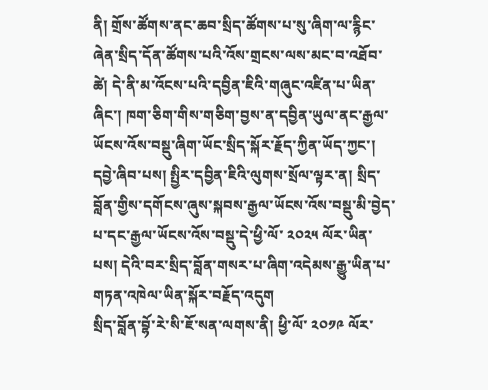ནི། གྲོས་ཚོགས་ནང་ཆབ་སྲིད་ཚོགས་པ་སུ་ཞིག་ལ་རྙིང་ཞེན་སྲིད་དོན་ཚོགས་པའི་འོས་གྲངས་ལས་མང་བ་འཐོབ་ཚེ། དེ་ནི་མ་འོངས་པའི་དབྱིན་ཇིའི་གཞུང་འཛིན་པ་ཡིན་ཞིང་། ཁག་ཅིག་གིས་གཅིག་བྱས་ན་དབྱིན་ཡུལ་ནང་རྒྱལ་ཡོངས་འོས་བསྡུ་ཞིག་ཡོང་སྲིད་སྐོར་རྗོད་ཀྱིན་ཡོད་ཀྱང་། དབྱེ་ཞིབ་པས། སྤྱིར་དབྱིན་ཇིའི་ལུགས་སྲོལ་ལྟར་ན། སྲིད་བློན་གྱིས་དགོངས་ཞུས་སྐབས་རྒྱལ་ཡོངས་འོས་བསྡུ་མི་བྱེད་པ་དང་རྒྱལ་ཡོངས་འོས་བསྡུ་དེ་ཕྱི་ལོ་ ༢༠༢༥ ལོར་ཡིན་པས། དེའི་བར་སྲིད་བློན་གསར་པ་ཞིག་འདེམས་རྒྱུ་ཡིན་པ་གཏན་འཁེལ་ཡིན་སྐོར་བརྗོད་འདུག
སྲིད་བློན་བྷོ་རེ་སི་ཇོ་སན་ལགས་ནི། ཕྱི་ལོ་ ༢༠༡༩ ལོར་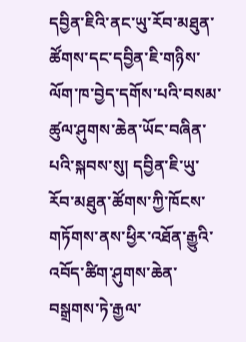དབྱིན་ཇིའི་ནང་ཡུ་རོབ་མཐུན་ཚོགས་དང་དབྱིན་ཇི་གཉིས་ལོག་ཁ་བྱེད་དགོས་པའི་བསམ་ཚུལ་ཤུགས་ཆེན་ཡོང་བཞིན་པའི་སྐབས་སུ། དབྱིན་ཇི་ཡུ་རོབ་མཐུན་ཚོགས་ཀྱི་ཁོངས་གཏོགས་ནས་ཕྱིར་འཐོན་རྒྱུའི་འབོད་ཚིག་ཤུགས་ཆེན་བསྒྲགས་ཏེ་རྒྱལ་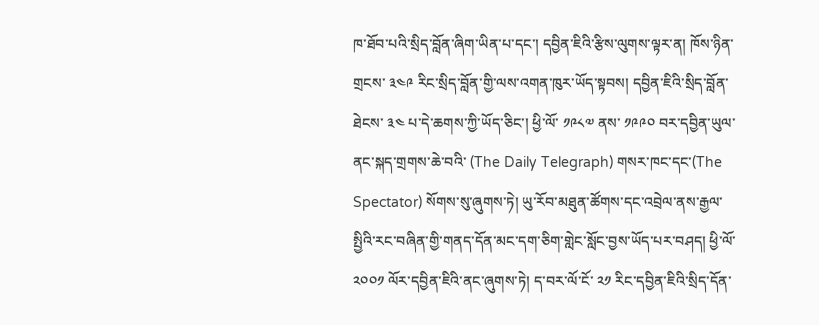ཁ་ཐོབ་པའི་སྲིད་བློན་ཞིག་ཡིན་པ་དང་། དབྱིན་ཇིའི་རྩིས་ལུགས་ལྟར་ན། ཁོས་ཉིན་གྲངས་ ༣༤༩ རིང་སྲིད་བློན་གྱི་ལས་འགན་ཁུར་ཡོད་སྟབས། དབྱིན་ཇིའི་སྲིད་བློན་ཐེངས་ ༣༤ པ་དེ་ཆགས་ཀྱི་ཡོད་ཅིང་། ཕྱི་ལོ་ ༡༩༨༧ ནས་ ༡༩༩༠ བར་དབྱིན་ཡུལ་ནང་སྐད་གྲགས་ཆེ་བའི་ (The Daily Telegraph) གསར་ཁང་དང་(The Spectator) སོགས་སུ་ཞུགས་ཏེ། ཡུ་རོབ་མཐུན་ཚོགས་དང་འབྲེལ་ནས་རྒྱལ་སྤྱིའི་རང་བཞིན་གྱི་གནད་དོན་མང་དག་ཅིག་གླེང་སློང་བྱས་ཡོད་པར་བཤད། ཕྱི་ལོ་ ༢༠༠༡ ལོར་དབྱིན་ཇིའི་ནང་ཞུགས་ཏེ། ད་བར་ལོ་ངོ་ ༢༡ རིང་དབྱིན་ཇིའི་སྲིད་དོན་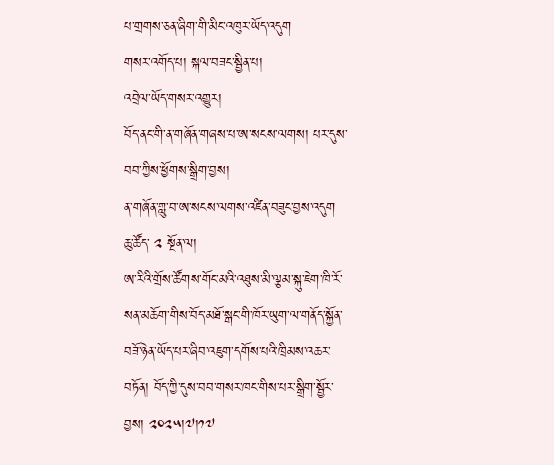པ་གྲགས་ཅན་ཞིག་གི་མིང་འཁུར་ཡོད་འདུག
གསར་འགོད་པ། སྐལ་བཟང་སྦྱིན་པ།
འབྲེལ་ཡོད་གསར་འགྱུར།
བོད་ནང་གི་ན་གཞོན་གཞས་པ་ཨ་སངས་ལགས། པར་དུས་བབ་ཀྱིས་ཕྱོགས་སྒྲིག་བྱས།
ན་གཞོན་གླུ་བ་ཨ་སངས་ལགས་འཛིན་བཟུང་བྱས་འདུག
ཆུ་ཚོད་ ༢ སྔོན་ལ།
ཨ་རིའི་གྲོས་ཚོགས་གོང་མའི་འཐུས་མི་ལྕམ་སྐུ་ཇེག་ཁི་རོ་སན་མཆོག་གིས་བོད་མཐོ་སྒང་གི་ཁོར་ཡུག་ལ་གནོད་སྐྱོན་བཟོ་ཉེན་ཡོད་པར་ཞིབ་འཇུག་དགོས་པའི་ཁྲིམས་འཆར་བཏོན། བོད་ཀྱི་དུས་བབ་གསར་ཁང་གིས་པར་སྒྲིག་སྦྱོར་བྱས། ༢༠༢༥།༧།༡༧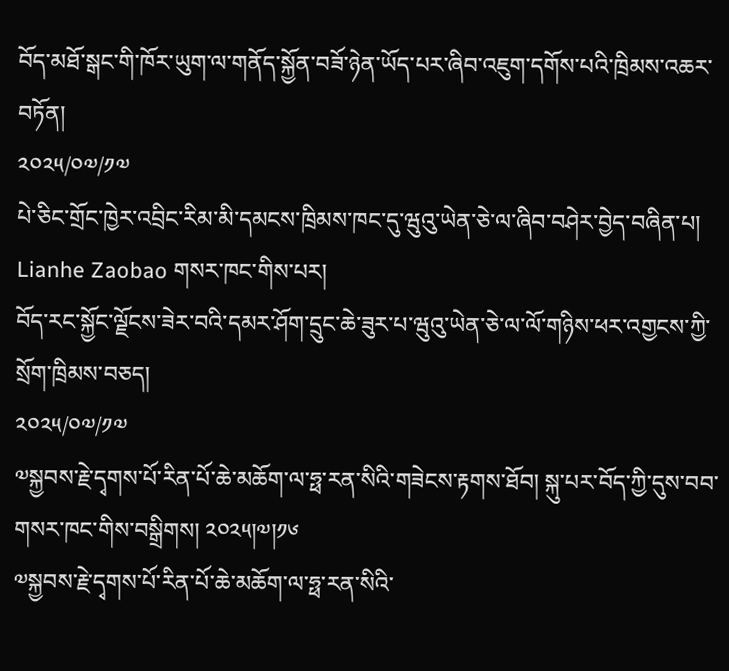བོད་མཐོ་སྒང་གི་ཁོར་ཡུག་ལ་གནོད་སྐྱོན་བཟོ་ཉེན་ཡོད་པར་ཞིབ་འཇུག་དགོས་པའི་ཁྲིམས་འཆར་བཏོན།
༢༠༢༥/༠༧/༡༧
པེ་ཅིང་གྲོང་ཁྱེར་འབྲིང་རིམ་མི་དམངས་ཁྲིམས་ཁང་དུ་ཝུའུ་ཡེན་ཅེ་ལ་ཞིབ་བཤེར་བྱེད་བཞིན་པ། Lianhe Zaobao གསར་ཁང་གིས་པར།
བོད་རང་སྐྱོང་ལྗོངས་ཟེར་བའི་དམར་ཤོག་དྲུང་ཆེ་ཟུར་པ་ཝུའུ་ཡེན་ཅེ་ལ་ལོ་གཉིས་ཕར་འགྱངས་ཀྱི་སྲོག་ཁྲིམས་བཅད།
༢༠༢༥/༠༧/༡༧
༧སྐྱབས་རྗེ་དྭགས་པོ་རིན་པོ་ཆེ་མཆོག་ལ་ཧྥ་རན་སིའི་གཟེངས་རྟགས་ཐོབ། སྐུ་པར་བོད་ཀྱི་དུས་བབ་གསར་ཁང་གིས་བསྒྲིགས། ༢༠༢༥།༧།༡༦
༧སྐྱབས་རྗེ་དྭགས་པོ་རིན་པོ་ཆེ་མཆོག་ལ་ཧྥ་རན་སིའི་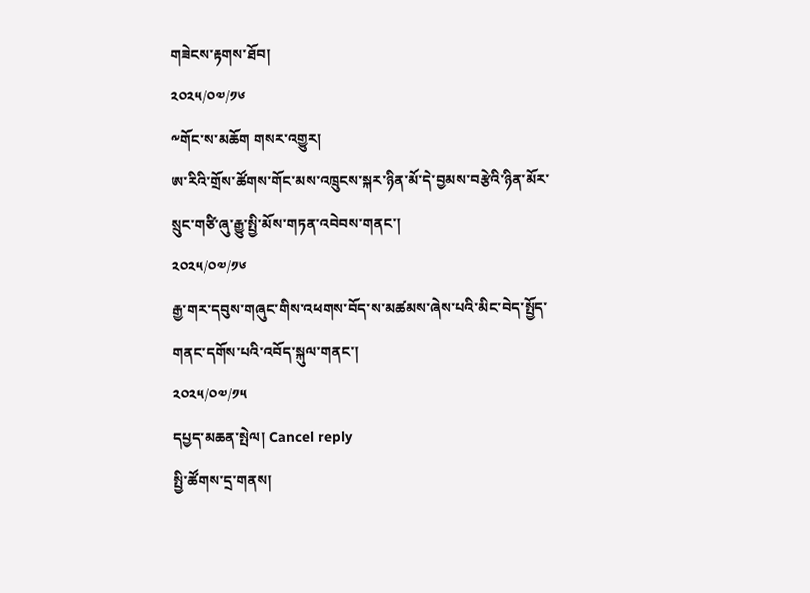གཟེངས་རྟགས་ཐོབ།
༢༠༢༥/༠༧/༡༦
༸གོང་ས་མཆོག གསར་འགྱུར།
ཨ་རིའི་གྲོས་ཚོགས་གོང་མས་འཁྲུངས་སྐར་ཉིན་མོ་དེ་བྱམས་བརྩེའི་ཉིན་མོར་སྲུང་གཙི་ཞུ་རྒྱུ་སྤྱི་མོས་གཏན་འབེབས་གནང་།
༢༠༢༥/༠༧/༡༦
རྒྱ་གར་དབུས་གཞུང་གིས་འཕགས་བོད་ས་མཚམས་ཞེས་པའི་མིང་བེད་སྤྱོད་གནང་དགོས་པའི་འབོད་སྐུལ་གནང་།
༢༠༢༥/༠༧/༡༥
དཔྱད་མཆན་སྤེལ། Cancel reply
སྤྱི་ཚོགས་དྲ་གནས།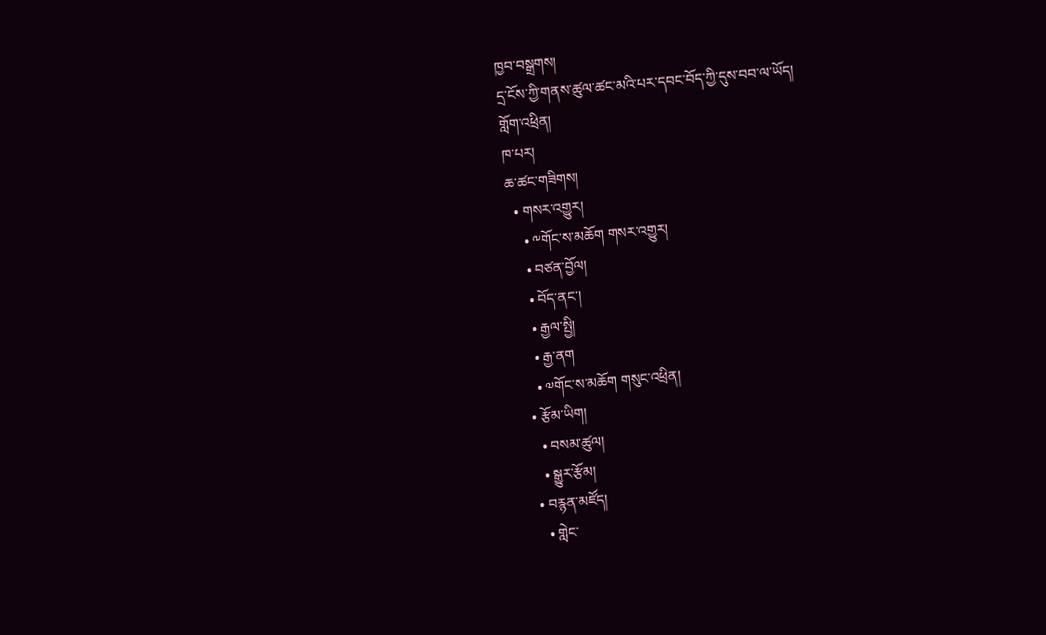ཁྱབ་བསྒྲགས།
དྲ་ངོས་ཀྱི་གནས་ཚུལ་ཚང་མའི་པར་དབང་བོད་ཀྱི་དུས་བབ་ལ་ཡོད།
གློག་འཕྲིན།
ཁ་པར།
ཆ་ཚང་གཟིགས།
  • གསར་འགྱུར།
    • ༸གོང་ས་མཆོག གསར་འགྱུར།
    • བཙན་བྱོལ།
    • བོད་ནང་།
    • རྒྱལ་སྤྱི།
    • རྒྱ་ནག
    • ༧གོང་ས་མཆོག གསུང་འཕྲིན།
  • རྩོམ་ཡིག།
    • བསམ་ཚུལ།
    • སྒྱུར་རྩོམ།
  • བརྙན་མཛོད།
    • གླེང་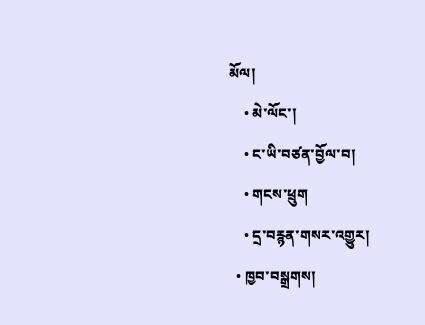མོལ།
    • མེ་ལོང་།
    • ང་ཡི་བཙན་བྱོལ་བ།
    • གངས་ཕྲུག
    • དྲ་བརྙན་གསར་འགྱུར།
  • ཁྱབ་བསྒྲགས།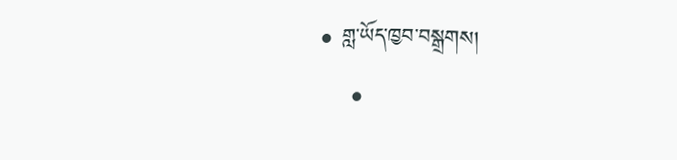• གླ་ཡོད་ཁྱབ་བསྒྲགས།
    •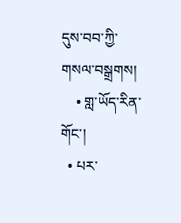དུས་བབ་ཀྱི་གསལ་བསྒྲགས།
    • གླ་ཡོད་རིན་གོང་།
  • པར་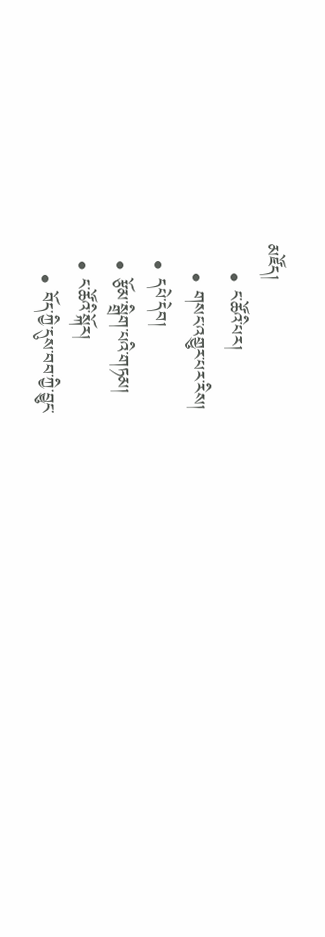མཛོད།
    • ང་ཚོའི་པར།
    • གསང་འགྱུར་པར་རིས།
  • དཔེ་དེབ།
  • རྩོམ་སྒྲིག་པའི་གཏམ།
  • ང་ཚོའི་སྐོར།
    • བོད་ཀྱི་དུས་བབ་ཀྱི་བྱུང་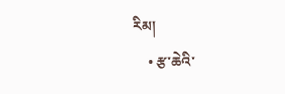རིམ།
    • རྩ་ཆེའི་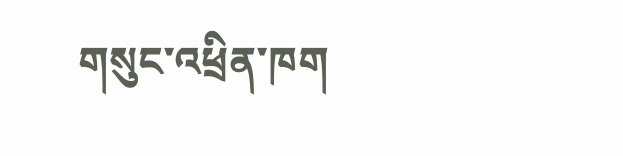གསུང་འཕྲིན་ཁག